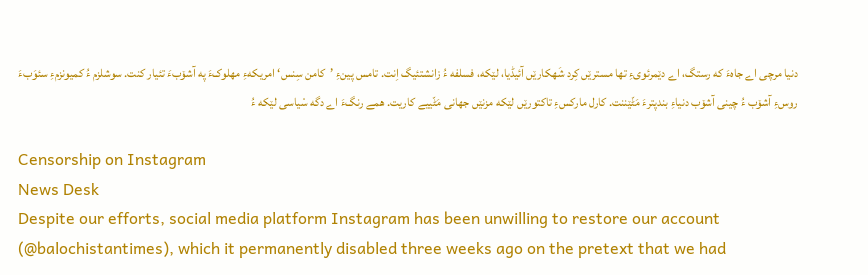دنیا مرچی اے جاہءَ که رستگ، اے دێمرئویءِ تها مسترێں کِرد شَهکارێں آئیڈیا، لێکه، فسلفه ءُ زانشتئیگ اِنت. تامس پینءِ ’کامن سِنس‘ امریکهءِ مهلوکءَ په آشۆبءَ تئیار کنت. سوشلزم ءُ کمیونزمءِ سئوَبءَ روسءِ آشۆب ءُ چینی آشۆب دنیاءِ بندپترءَ مَٹّێننت. کارل مارکسءِ تاکتورێں لێکه مزنێں جهانی مَٹّییے کاریت. همے رنگءَ اے دگه سْیاسی لێکه ءُ

Censorship on Instagram
News Desk
Despite our efforts, social media platform Instagram has been unwilling to restore our account (@balochistantimes), which it permanently disabled three weeks ago on the pretext that we had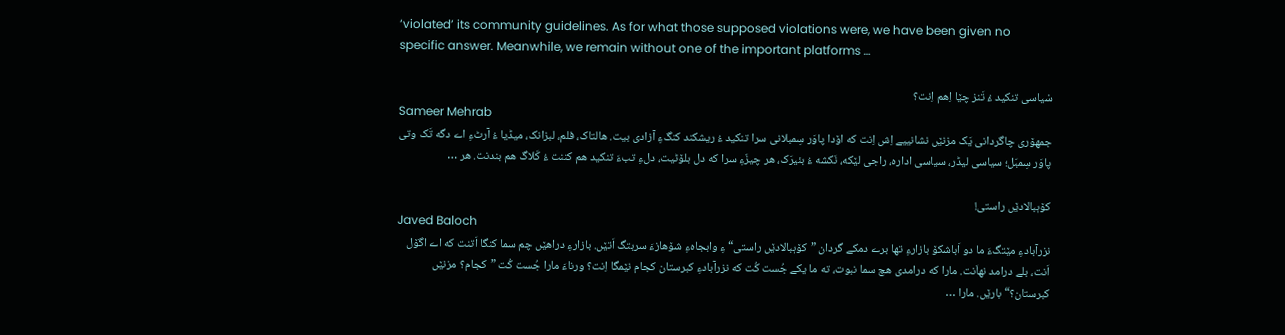‘violated’ its community guidelines. As for what those supposed violations were, we have been given no specific answer. Meanwhile, we remain without one of the important platforms …

سْیاسی تنکید ءُ تَنز چێا اِهم اِنت؟
Sameer Mehrab
جمهۆری چاگردانی یَک مزنێں نشانییے اِش اِنت که اۆدا پاوَر سِمبلانی سرا تنکید ءُ ریشکند کنگءِ آزادی بیت. هالتاک، فلم، لبزانک، میڈیا ءُ آرٹءِ اے دگه تَک وتی پاوَر سِمبَل؛ سیاسی لیڈر، سیاسی اداره، راجی لێکه، نَکشه ءُ بئیرَک، هر چیزّءِ سرا که دل بلۆٹیت، دلءِ تبءَ تنکید هم کننت ءُ کَلاگ هم بندنت. هر …

کۆہبالادێں راستی!
Javed Baloch
نزرآبادءِ مێتگءَ ما دو اَباشکۆ بازارءِ تھا برے دمکے گردان ”کۆہبالادێں راستی“ءِ وابجاہءِ شۆھازءَ سربتگ اَتێں. بازارءِ دراهێں چم سما کنگا اَتنت که اے اگۆل اَنت، بلے درامد نهاَنت. مارا که درامدی ھچ سما نبوت، ته ما یکے جُست کُت که نزرآبادءِ کبرستان کجام نێمگا اِنت؟ ورناءَ مارا جُست کُت ”کجام؟ مزنێں کبرستان؟“ بارێں. مارا …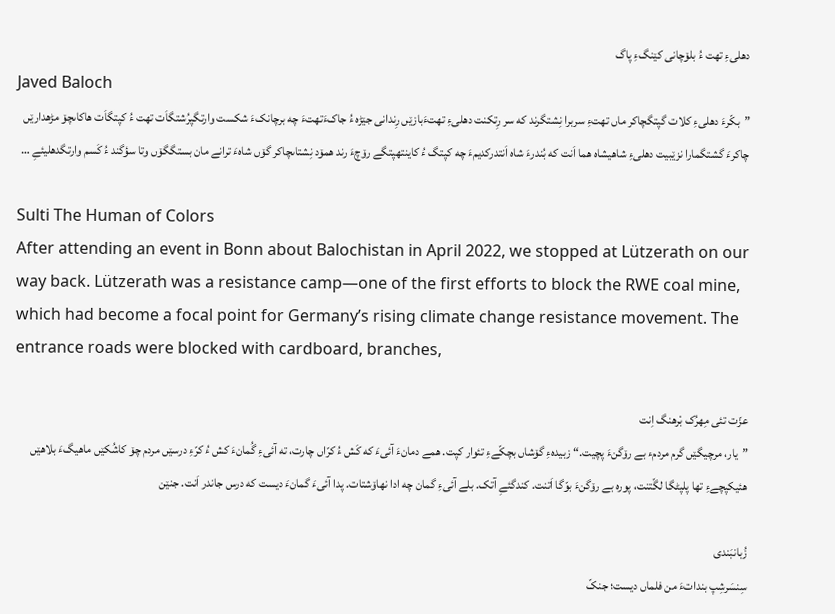دھلیءِ تھت ءُ بلۆچانی کێنگءِ پاگ
Javed Baloch
”بکّرءَ دھلیءِ کلات گپتگچاکر ماں تھتءِ سربرا نِشتگرند که سر رِتکنت دھلیءِ تھتءَبازێں رِندانی جێڑه ءُ جاکءَتھتءَ چه برچانکءَ شکست وارتگپرُشتگاَت تھت ءُ کپتگاَت ھاکاںچۆ مڑهدارێں چاکرءَ گشتگمارا نزێبیت دھلیءِ شاھیشاه ھما اَنت که بُندرءَ شاه اَنتدرکدیمءَ چه کپتگ ءُ کاینتھپتگے رۆچءَ رند ھمۆد نِشتاںچاکر گۆں شاهءَ ترانے مان بستگگۆں وتا سؤگند ءُ کَسم وارتگدھلیئےِ …

Sulti The Human of Colors
After attending an event in Bonn about Balochistan in April 2022, we stopped at Lützerath on our way back. Lützerath was a resistance camp—one of the first efforts to block the RWE coal mine, which had become a focal point for Germany’s rising climate change resistance movement. The entrance roads were blocked with cardboard, branches,

عزّت تئی مِهرُک بْرهنگ اِنت
”یار، مرچیگێں گرم مردمء بے رۆگنءَ پچیت.“ زبیدهءِ گۆشاں بچکّےءِ تئوار کپت. همے دمانءَ آئیءَ که کَش ءُ کرّاں چارت، ته آئیءِ گُمانءَ کش ءُ کرّءِ درسێں مردم چۆ کاشُکێں ماهیگءَ بلاهێں هئیکپچےءِ تها پلپٹگا لگّتنت، پوره بے رۆگنءَ بوّگا اَتنت. کندگئےِ آتک. بلے آئیءِ گمان چه ادا نهاۆشتات. پدا آئیءَ گمانءَ دیست که درس جاندر اَنت. جنێن

زُبانبَندی
سِنسَرشِپ بنداتءَ من فلماں دیست؛ جنکّ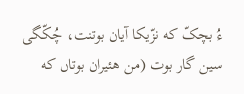ءُ بچکّ که نزّیکا آیان بوتنت، چُکّگی سین گار بوت (من هئیران بوتاں که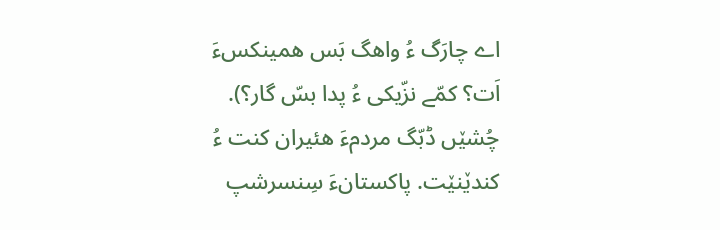اے چارَگ ءُ واهگ بَس همینکسءَ اَت؟ کمّے نزّیکی ءُ پدا بسّ گار؟). چُشێں ڈبّگ مردمءَ هئیران کنت ءُ کندێنێت. پاکستانءَ سِنسرشپ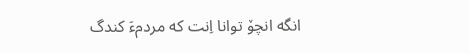انگه انچۆ توانا اِنت که مردمءَ کندگ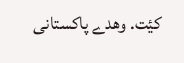کࢨت. وهدے پاکستانی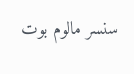سنسر مالوم بوت